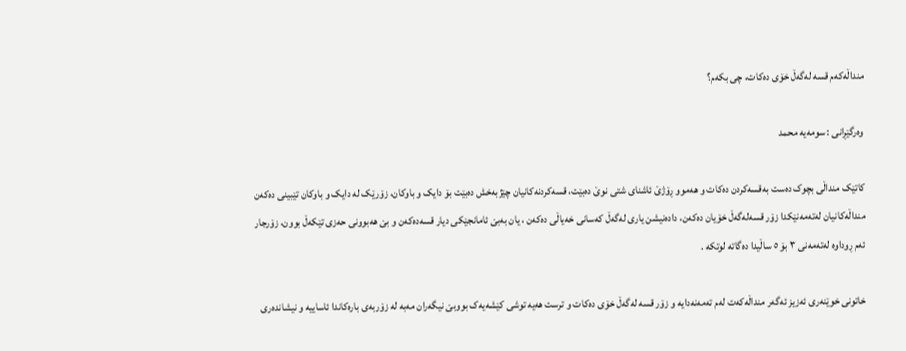منداڵەکەم قسە لەگەڵ خۆی دەکات، چی بکەم؟

وەرگێڕانی : سومەیە محمد

کاتێک منداڵی بچوک دەست بەقسەکردن دەکات و هەموو ڕۆژێ ئاشنای شتی نوێ دەبێت، قسەکردنەکانیان چێژبەخش دەبێت بۆ دایک و باوکان، زۆرێک لە دایک و باوکان تێبینی دەکەن منداڵەکانیان لەتەمەنێکدا زۆر قسەلەگەڵ خۆیان دەکەن، دادەنیشن یاری لەگەڵ کەسانی خەیاڵی دەکەن ، یان بەبێ ئامانجێکی دیار قسەدەکەن و بێ هەبوونی حەزی تێکەڵ بوون، زۆرجار ئەم ڕوداوە لەتەمەنی ۳ بۆ ٥ ساڵیدا دەگاتە لوتکە .

خاتونی خوێنەری ئەزیز ئەگەر منداڵەکەت لەم تەمەنەدایە و زۆر قسە لەگەڵ خۆی دەکات و ترست هەیە توشی کێشەیەک بووبێ نیگەران مەبە لە زۆربەی بارەکاندا ئاساییە و نیشاندەری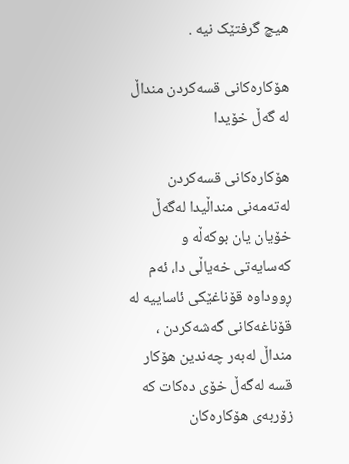هیچ گرفتێک نیە .

هۆکارەکانی قسەکردن منداڵ لە گەڵ خۆیدا

هۆکارەکانی قسەکردن لەتەمەنی منداڵیدا لەگەڵ خۆیان یان بوکەڵە و کەسایەتی خەیاڵی دا، ئەم ڕووداوە قۆناغێکی ئاساییە لە قۆناغەکانی گەشەکردن ، منداڵ لەبەر چەندین هۆکار قسە لەگەڵ خۆی دەکات کە زۆربەی هۆکارەکان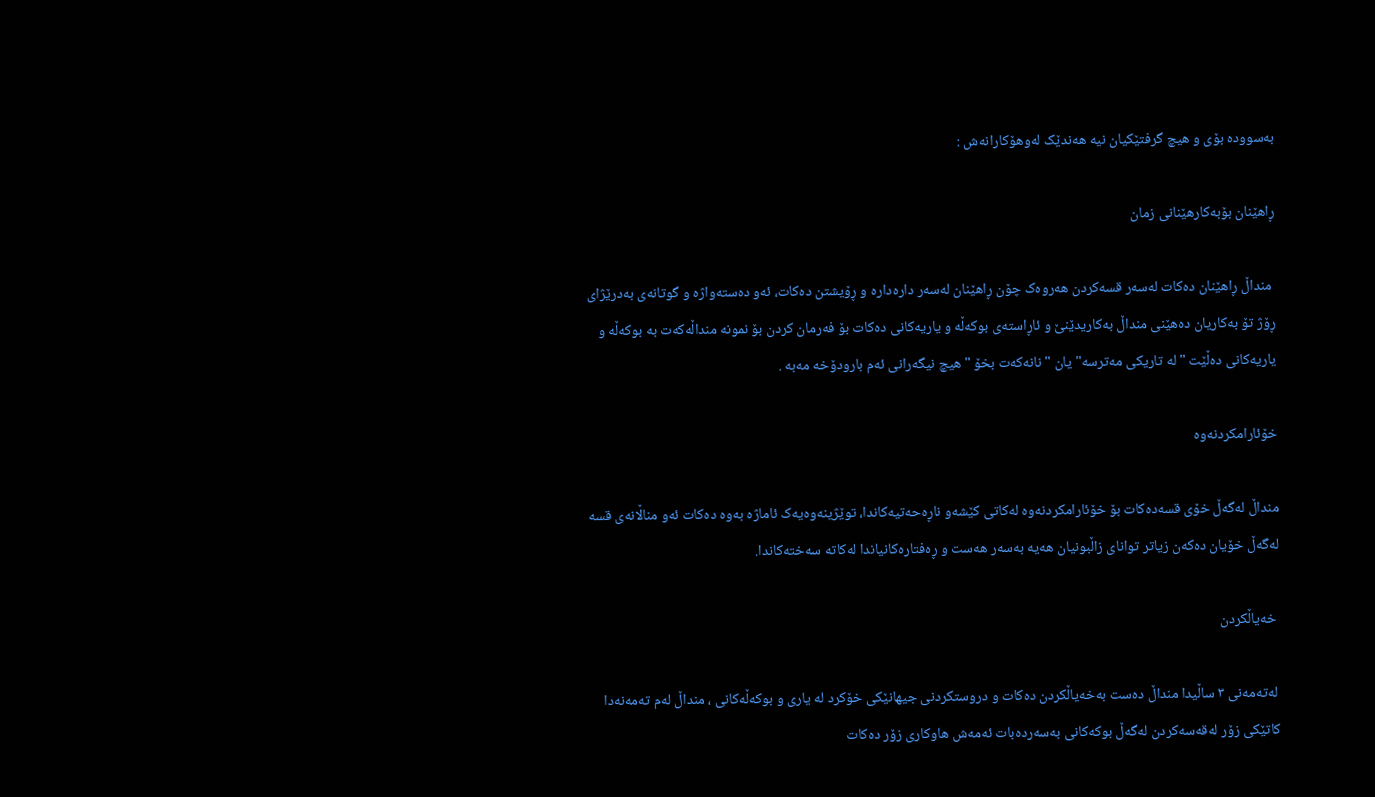بەسوودە بۆی و هیچ گرفتێکیان نیە هەندێک لەوهۆکارانەش :

ڕاهێنان بۆبەکارهێنانی زمان

 منداڵ ڕاهێنان دەکات لەسەر قسەکردن هەروەک چۆن ڕاهێنان لەسەر دارەدارە و ڕۆیشتن دەکات، ئەو دەستەواژە و گوتانەی بەدرێژای ڕۆژ تۆ بەکاریان دەهێنی منداڵ بەکاریدێنێ و ئاڕاستەی بوکەڵە و یاریەکانی دەکات بۆ فەرمان کردن بۆ نمونە منداڵەکەت بە بوکەڵە و یاریەکانی دەڵێت "لە تاریکی مەترسە" یان "نانەکەت بخۆ " هیچ نیگەرانی ئەم بارودۆخە مەبە .

خۆئارامکردنەوە

منداڵ لەگەڵ خۆی قسەدەکات بۆ خۆئارامکردنەوە لەکاتی کێشەو ناڕەحەتیەکاندا، توێژینەوەیەک ئاماژە بەوە دەکات ئەو مناڵانەی قسە لەگەڵ خۆیان دەکەن زیاتر توانای زاڵبونیان هەیە بەسەر هەست و ڕەفتارەکانیاندا لەکاتە سەختەکاندا.

 خەیاڵکردن

 لەتەمەنی ۳ ساڵیدا منداڵ دەست بەخەیاڵکردن دەکات و دروستکردنی جیهانێکی خۆکرد لە یاری و بوکەڵەکانی ، منداڵ لەم تەمەنەدا کاتێکی زۆر لەقەسەکردن لەگەڵ بوکەکانی بەسەردەبات ئەمەش هاوکاری زۆر دەکات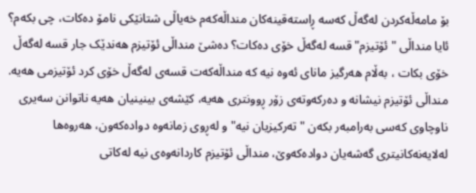بۆ مامەڵەکردن لەگەڵ کەسە ڕاستەقینەکان منداڵەکەم خەیاڵی شتانێکی نامۆ دەکات، چی بکەم؟ ئایا منداڵی "ئۆتیزم" قسە لەگەڵ خۆی دەکات؟ دەشێ منداڵی ئۆتیزم هەندێک جار قسە لەگەڵ خۆی بکات ، بەڵام هەرگیز مانای ئەوە نیە کە منداڵەکەت قسەی لەگەڵ خۆی کرد ئۆتیزمی هەیە. منداڵی ئۆتیزم نیشانە و دەرکەوتەی زۆر ڕوونتری هەیە، کێشەی بینینیان هەیە ناتوانن سەیری ناوچاوی کەسی بەرامبەر بکەن "تەرکیزیان نیە" و لەڕوی زمانەوە دوادەکەون، هەروەها لەلایەنەکانیتری گەشەیان دوادەکەوێ، منداڵی ئۆتیزم کاردانەوەی نیە لەکاتی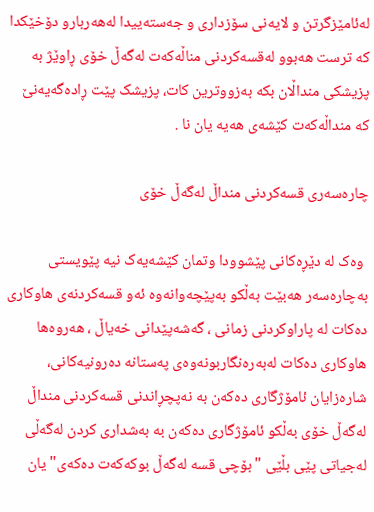لەئامێزگرتن و لایەنی سۆزداری و جەستەییدا لەهەربارو دۆخێکدا کە ترست هەبوو لەقسەکردنی مناڵەکەت لەگەڵ خۆی ڕاوێژ بە پزیشکی منداڵان بکە بەزووترین کات، پزیشک پێت ڕادەگەیەنێ کە منداڵەکەت کێشەی هەیە یان نا .

چارەسەری قسەکردنی منداڵ لەگەڵ خۆی

 وەک لە دێڕەکانی پێشوودا وتمان کێشەیەک نیە پێویستی بەچارەسەر هەبێت بەڵکو بەپێچەوانەوە ئەو قسەکردنەی هاوکاری دەکات لە پاراوکردنی زمانی ، گەشەپێدانی خەیاڵ ، هەروەها هاوکاری دەکات لەبەرەنگاربونەوەی پەستانە دەرونیەکانی، شارەزایان ئامۆژگاری دەکەن بە نەپچڕاندنی قسەکردنی منداڵ لەگەڵ خۆی بەڵکو ئامۆژگاری دەکەن بە بەشداری کردن لەگەڵی لەجیاتی پێی بڵێی "بۆچی قسە لەگەڵ بوکەکەت دەکەی" یان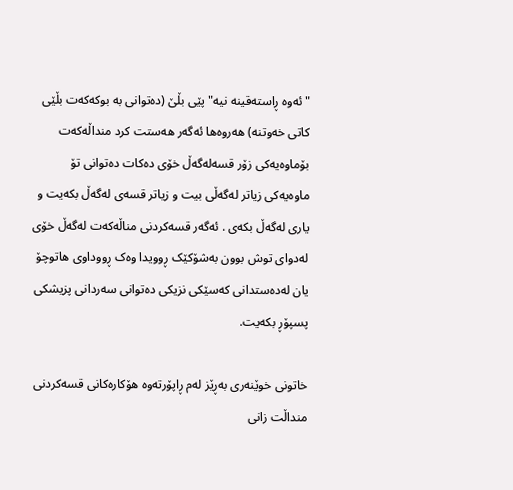"ئەوە ڕاستەقینە نیە" پێی بڵێ (دەتوانی بە بوکەکەت بڵێی کاتی خەوتنە) هەروەها ئەگەر هەستت کرد منداڵەکەت بۆماوەیەکی زۆر قسەلەگەڵ خۆی دەکات دەتوانی تۆ ماوەیەکی زیاتر لەگەڵی بیت و زیاتر قسەی لەگەڵ بکەیت و یاری لەگەڵ بکەی . ئەگەر قسەکردنی مناڵەکەت لەگەڵ خۆی لەدوای توش بوون بەشۆکێک ڕوویدا وەک ڕووداوی هاتوچۆ یان لەدەستدانی کەسێکی نزیکی دەتوانی سەردانی پزیشکی پسپۆڕ بکەیت.

خاتونی خوێنەری بەڕێز لەم ڕاپۆرتەوە هۆکارەکانی قسەکردنی منداڵت زانی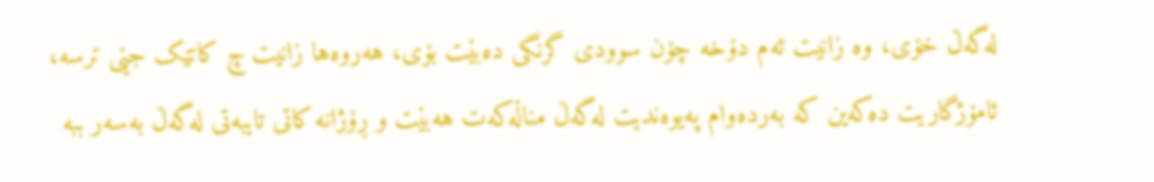لەگەڵ خۆی، وە زانیت ئەم دۆخە چۆن سوودی گرنگی دەبێت بۆی، هەروەها زانیت چ کاتێک جێی ترسە، ئامۆژگاریت دەکەین کە بەردەوام پەیوەندیت لەگەڵ مناڵەکەت هەبێت و ڕۆژانە کاتی تایبەتی لەگەڵ بەسەر ببە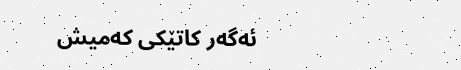ئەگەر کاتێکی کەمیش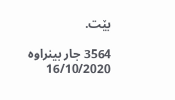بێت.

3564 جار بینراوە‌
16/10/2020